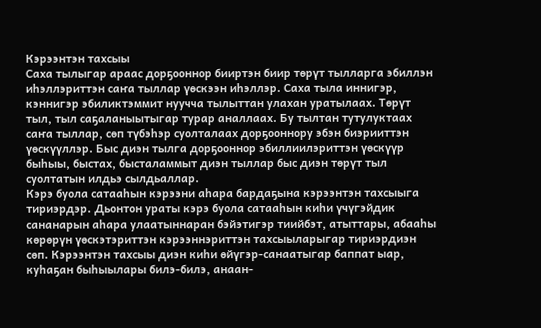Кэрээнтэн тахсыы
Саха тылыгар араас дорҕооннор бииртэн биир төрүт тылларга эбиллэн иһэллэриттэн саҥа тыллар үөскээн иһэллэр. Саха тыла иннигэр, кэннигэр эбиликтэммит нуучча тылыттан улахан уратылаах. Төрүт тыл, тыл саҕаланыытыгар турар аналлаах. Бу тылтан тутулуктаах саҥа тыллар, сөп түбэһэр суолталаах дорҕооннору эбэн биэрииттэн үөскүүллэр. Быс диэн тылга дорҕооннор эбиллиилэриттэн үөскүүр быһыы, быстах, бысталаммыт диэн тыллар быс диэн төрүт тыл суолтатын илдьэ сылдьаллар.
Кэрэ буола сатааһын кэрээни аһара бардаҕына кэрээнтэн тахсыыга тириэрдэр. Дьонтон ураты кэрэ буола сатааһын киһи үчүгэйдик сананарын аһара улаатыннаран бэйэтигэр тиийбэт, атыттары, абааһы көрөрүн үөскэтэриттэн кэрээннэриттэн тахсыыларыгар тириэрдиэн сөп. Кэрээнтэн тахсыы диэн киһи өйүгэр-санаатыгар баппат ыар, куһаҕан быһыылары билэ-билэ, анаан-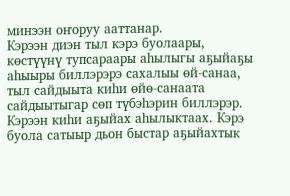минээн оҥоруу ааттанар.
Кэрээн диэн тыл кэрэ буолаары, көстүүнү тупсараары аһылыгы аҕыйаҕы аһыыры биллэрэрэ сахалыы өй-санаа, тыл сайдыыта киһи өйө-санаата сайдыытыгар сөп түбэһэрин биллэрэр. Кэрээн киһи аҕыйах аһылыктаах. Кэрэ буола сатыыр дьон быстар аҕыйахтык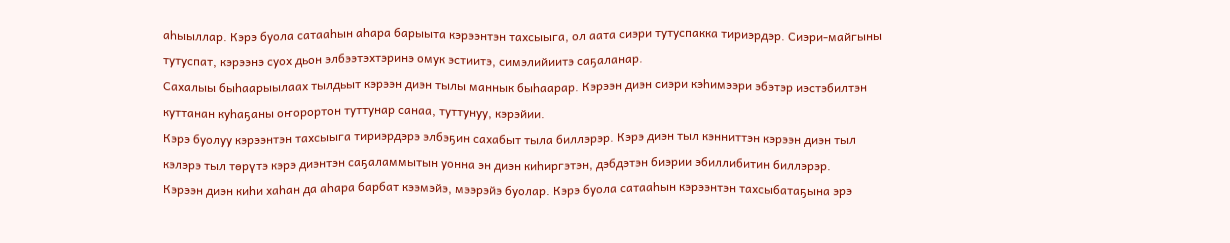аһыыллар. Кэрэ буола сатааһын аһара барыыта кэрээнтэн тахсыыга, ол аата сиэри тутуспакка тириэрдэр. Сиэри-майгыны тутуспат, кэрээнэ суох дьон элбээтэхтэринэ омук эстиитэ, симэлийиитэ саҕаланар.
Сахалыы быһаарыылаах тылдьыт кэрээн диэн тылы маннык быһаарар. Кэрээн диэн сиэри кэһимээри эбэтэр иэстэбилтэн куттанан куһаҕаны оҥорортон туттунар санаа, туттунуу, кэрэйии.
Кэрэ буолуу кэрээнтэн тахсыыга тириэрдэрэ элбэҕин сахабыт тыла биллэрэр. Кэрэ диэн тыл кэнниттэн кэрээн диэн тыл кэлэрэ тыл төрүтэ кэрэ диэнтэн саҕаламмытын уонна эн диэн киһиргэтэн, дэбдэтэн биэрии эбиллибитин биллэрэр.
Кэрээн диэн киһи хаһан да аһара барбат кээмэйэ, мээрэйэ буолар. Кэрэ буола сатааһын кэрээнтэн тахсыбатаҕына эрэ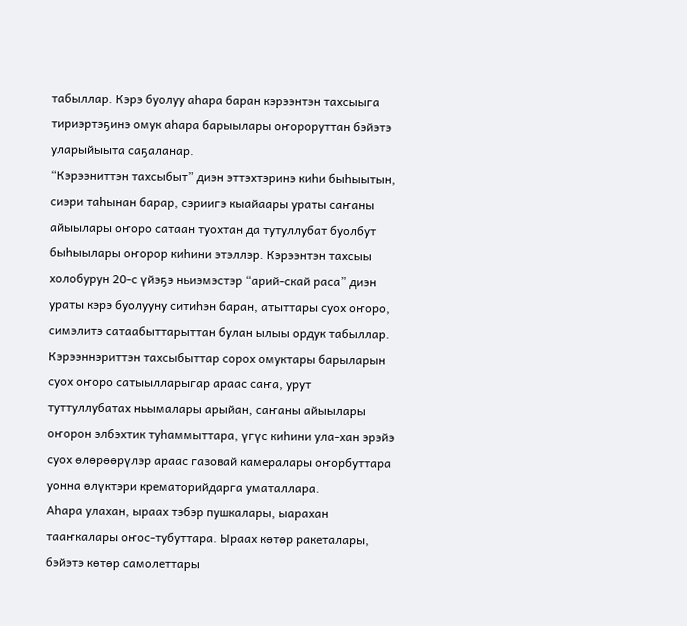табыллар. Кэрэ буолуу аһара баран кэрээнтэн тахсыыга тириэртэҕинэ омук аһара барыылары оҥороруттан бэйэтэ уларыйыыта саҕаланар.
“Кэрээниттэн тахсыбыт” диэн эттэхтэринэ киһи быһыытын, сиэри таһынан барар, сэриигэ кыайаары ураты саҥаны айыылары оҥоро сатаан туохтан да тутуллубат буолбут быһыылары оҥорор киһини этэллэр. Кэрээнтэн тахсыы холобурун 20-с үйэҕэ ньиэмэстэр “арий-скай раса” диэн ураты кэрэ буолууну ситиһэн баран, атыттары суох оҥоро, симэлитэ сатаабыттарыттан булан ылыы ордук табыллар. Кэрээннэриттэн тахсыбыттар сорох омуктары барыларын суох оҥоро сатыылларыгар араас саҥа, урут туттуллубатах ньымалары арыйан, саҥаны айыылары оҥорон элбэхтик туһаммыттара, үгүс киһини ула-хан эрэйэ суох өлөрөөрүлэр араас газовай камералары оҥорбуттара уонна өлүктэри крематорийдарга уматаллара.
Аһара улахан, ыраах тэбэр пушкалары, ыарахан тааҥкалары оҥос-тубуттара. Ыраах көтөр ракеталары, бэйэтэ көтөр самолеттары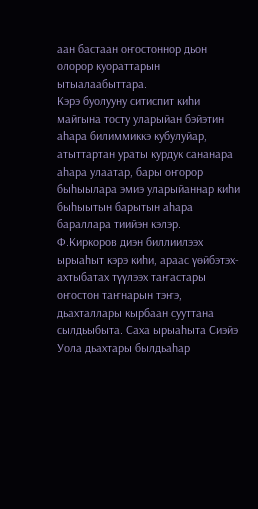аан бастаан оҥостоннор дьон олорор куораттарын ытыалаабыттара.
Кэрэ буолууну ситиспит киһи майгына тосту уларыйан бэйэтин аһара билиммиккэ кубулуйар, атыттартан ураты курдук сананара аһара улаатар, бары оҥорор быһыылара эмиэ уларыйаннар киһи быһыытын барытын аһара бараллара тиийэн кэлэр. Ф.Киркоров диэн биллиилээх ырыаһыт кэрэ киһи, араас үөйбэтэх-ахтыбатах түүлээх таҥастары оҥостон таҥнарын тэҥэ, дьахталлары кырбаан сууттана сылдьыбыта. Саха ырыаһыта Сиэйэ Уола дьахтары былдьаһар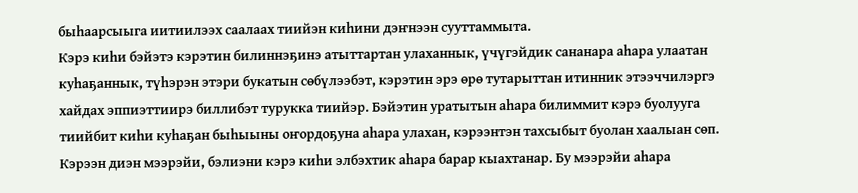быһаарсыыга иитиилээх саалаах тиийэн киһини дэҥнээн сууттаммыта.
Кэрэ киһи бэйэтэ кэрэтин билиннэҕинэ атыттартан улаханнык, үчүгэйдик сананара аһара улаатан куһаҕаннык, түһэрэн этэри букатын сөбүлээбэт, кэрэтин эрэ өрө тутарыттан итинник этээччилэргэ хайдах эппиэттиирэ биллибэт турукка тиийэр. Бэйэтин уратытын аһара билиммит кэрэ буолууга тиийбит киһи куһаҕан быһыыны оҥордоҕуна аһара улахан, кэрээнтэн тахсыбыт буолан хаалыан сөп.
Кэрээн диэн мээрэйи, бэлиэни кэрэ киһи элбэхтик аһара барар кыахтанар. Бу мээрэйи аһара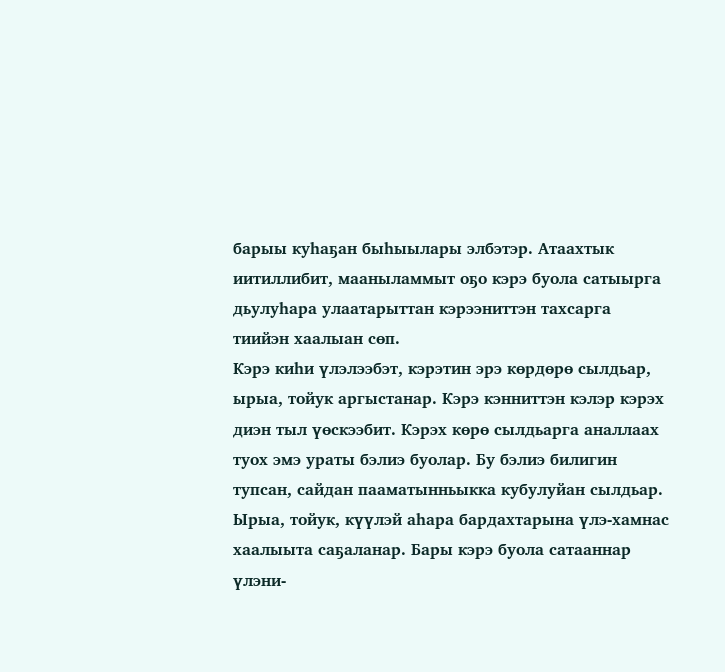барыы куһаҕан быһыылары элбэтэр. Атаахтык иитиллибит, мааныламмыт оҕо кэрэ буола сатыырга дьулуһара улаатарыттан кэрээниттэн тахсарга тиийэн хаалыан сөп.
Кэрэ киһи үлэлээбэт, кэрэтин эрэ көрдөрө сылдьар, ырыа, тойук аргыстанар. Кэрэ кэнниттэн кэлэр кэрэх диэн тыл үөскээбит. Кэрэх көрө сылдьарга аналлаах туох эмэ ураты бэлиэ буолар. Бу бэлиэ билигин тупсан, сайдан пааматынньыкка кубулуйан сылдьар.
Ырыа, тойук, күүлэй аһара бардахтарына үлэ-хамнас хаалыыта саҕаланар. Бары кэрэ буола сатааннар үлэни-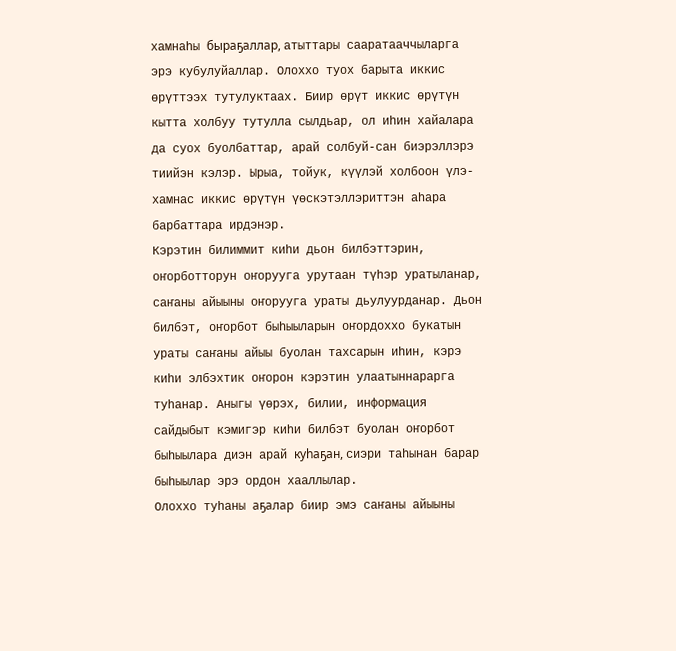хамнаһы быраҕаллар, атыттары сааратааччыларга эрэ кубулуйаллар. Олоххо туох барыта иккис өрүттээх тутулуктаах. Биир өрүт иккис өрүтүн кытта холбуу тутулла сылдьар, ол иһин хайалара да суох буолбаттар, арай солбуй-сан биэрэллэрэ тиийэн кэлэр. Ырыа, тойук, күүлэй холбоон үлэ-хамнас иккис өрүтүн үөскэтэллэриттэн аһара барбаттара ирдэнэр.
Кэрэтин билиммит киһи дьон билбэттэрин, оҥорботторун оҥорууга урутаан түһэр уратыланар, саҥаны айыыны оҥорууга ураты дьулуурданар. Дьон билбэт, оҥорбот быһыыларын оҥордоххо букатын ураты саҥаны айыы буолан тахсарын иһин, кэрэ киһи элбэхтик оҥорон кэрэтин улаатыннарарга туһанар. Аныгы үөрэх, билии, информация сайдыбыт кэмигэр киһи билбэт буолан оҥорбот быһыылара диэн арай куһаҕан, сиэри таһынан барар быһыылар эрэ ордон хааллылар.
Олоххо туһаны аҕалар биир эмэ саҥаны айыыны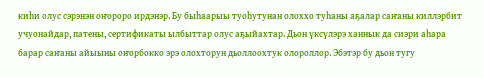киһи олус сэрэнэн оҥороро ирдэнэр. Бу быһаарыы туоһутунан олоххо туһаны аҕалар саҥаны киллэрбит учуонайдар, патены, сертификаты ылбыттар олус аҕыйахтар. Дьон үксүлэрэ ханнык да сиэри аһара барар саҥаны айыыны оҥорбокко эрэ олохторун дьоллоохтук олороллор. Эбэтэр бу дьон тугу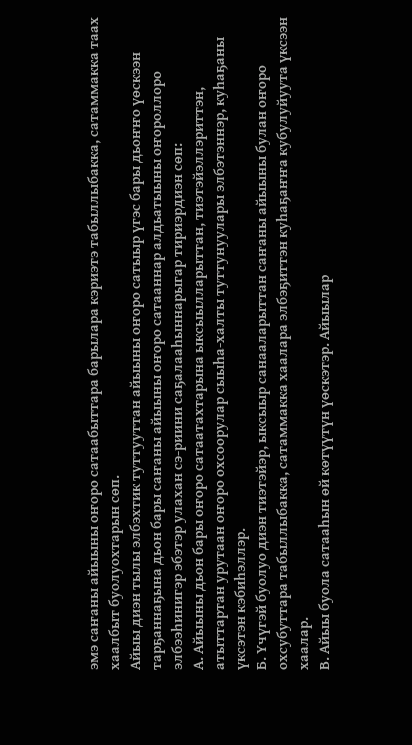эмэ саҥаны айыыны оҥоро сатаабыттара барылара кэриэтэ табыллыбакка, сатаммакка таах хаалбыт буолуохтарын сөп.
Айыы диэн тылы элбэхтик туттууттан айыыны оҥоро сатыыр үгэс бары дьоҥҥо үөскээн тарҕаннаҕына дьон бары саҥаны айыыны оҥоро сатааннар алдьатыыны оҥороллоро элбээһинигэр эбэтэр улахан сэ-риини саҕалааһыннарыгар тириэрдиэн сөп:
А. Айыыны дьон бары оҥоро сатаатахтарына ыксыылларыттан, тиэтэйэллэриттэн, атыттартан урутаан оҥоро охсоорулар сыыһа-халты туттунуулары элбэтэннэр, куһаҕаны үксэтэн кэбиһэллэр.
Б. Үчүгэй буолуо диэн тиэтэйэр, ыксыыр санааларыттан саҥаны айыыны булан оҥоро охсубуттара табыллыбакка, сатаммакка хаалара элбэҕиттэн куһаҕаҥҥа кубулуйуута үксээн хаалар.
В. Айыы буола сатааһын өй көтүүтүн үөскэтэр. Айыылар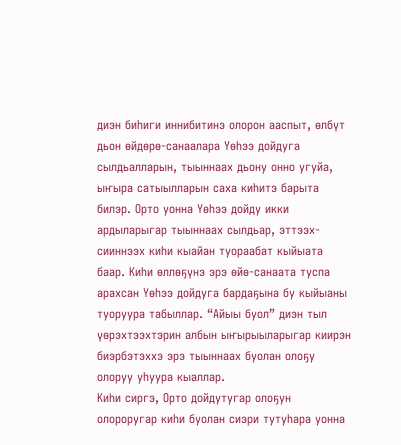диэн биһиги иннибитинэ олорон ааспыт, өлбүт дьон өйдөрө-санаалара Үөһээ дойдуга сылдьалларын, тыыннаах дьону онно угуйа, ыҥыра сатыылларын саха киһитэ барыта билэр. Орто уонна Үөһээ дойду икки ардыларыгар тыыннаах сылдьар, эттээх-сииннээх киһи кыайан туораабат кыйыата баар. Киһи өллөҕүнэ эрэ өйө-санаата туспа арахсан Үөһээ дойдуга бардаҕына бу кыйыаны туоруура табыллар. “Айыы буол” диэн тыл үөрэхтээхтэрин албын ыҥырыыларыгар киирэн биэрбэтэххэ эрэ тыыннаах буолан олоҕу олоруу уһуура кыаллар.
Киһи сиргэ, Орто дойдутугар олоҕун олороругар киһи буолан сиэри тутуһара уонна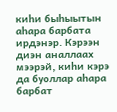киһи быһыытын аһара барбата ирдэнэр. Кэрээн диэн аналлаах мээрэй, киһи кэрэ да буоллар аһара барбат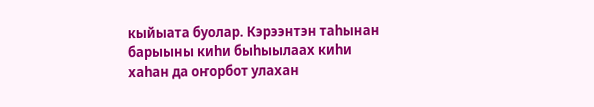кыйыата буолар. Кэрээнтэн таһынан барыыны киһи быһыылаах киһи хаһан да оҥорбот улахан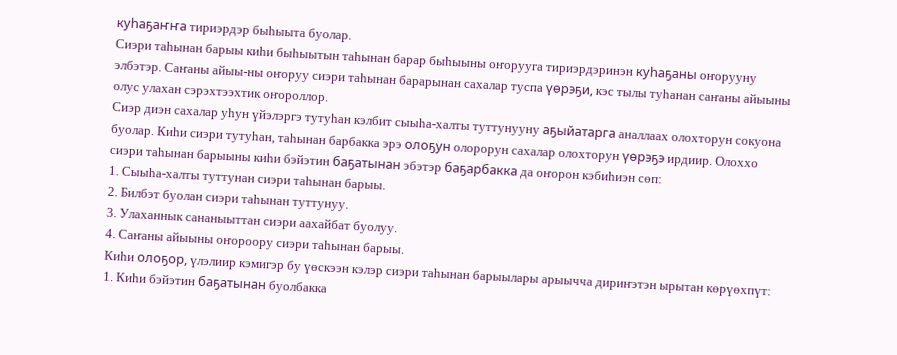куһаҕаҥҥа тириэрдэр быһыыта буолар.
Сиэри таһынан барыы киһи быһыытын таһынан барар быһыыны оҥорууга тириэрдэринэн куһаҕаны оҥорууну элбэтэр. Саҥаны айыы-ны оҥоруу сиэри таһынан барарынан сахалар туспа үөрэҕи, кэс тылы туһанан саҥаны айыыны олус улахан сэрэхтээхтик оҥороллор.
Сиэр диэн сахалар уһун үйэлэргэ тутуһан кэлбит сыыһа-халты туттунууну аҕыйатарга аналлаах олохторун сокуона буолар. Киһи сиэри тутуһан, таһынан барбакка эрэ олоҕун олорорун сахалар олохторун үөрэҕэ ирдиир. Олоххо сиэри таһынан барыыны киһи бэйэтин баҕатынан эбэтэр баҕарбакка да оҥорон кэбиһиэн сөп:
1. Сыыһа-халты туттунан сиэри таһынан барыы.
2. Билбэт буолан сиэри таһынан туттунуу.
3. Улаханнык сананыыттан сиэри аахайбат буолуу.
4. Саҥаны айыыны оҥороору сиэри таһынан барыы.
Киһи олоҕор, үлэлиир кэмигэр бу үөскээн кэлэр сиэри таһынан барыылары арыычча дириҥэтэн ырытан көрүөхпүт:
1. Киһи бэйэтин баҕатынан буолбакка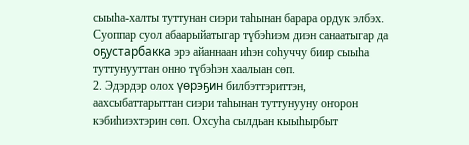сыыһа-халты туттунан сиэри таһынан барара ордук элбэх. Суоппар суол абаарыйатыгар түбэһиэм диэн санаатыгар да оҕустарбакка эрэ айаннаан иһэн соһуччу биир сыыһа туттунууттан онно түбэһэн хаалыан сөп.
2. Эдэрдэр олох үөрэҕин билбэттэриттэн, аахсыбаттарыттан сиэри таһынан туттунууну оҥорон кэбиһиэхтэрин сөп. Охсуһа сылдьан кыыһырбыт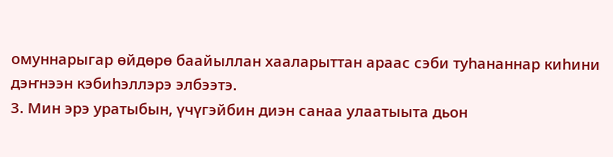омуннарыгар өйдөрө баайыллан хааларыттан араас сэби туһананнар киһини дэҥнээн кэбиһэллэрэ элбээтэ.
3. Мин эрэ уратыбын, үчүгэйбин диэн санаа улаатыыта дьон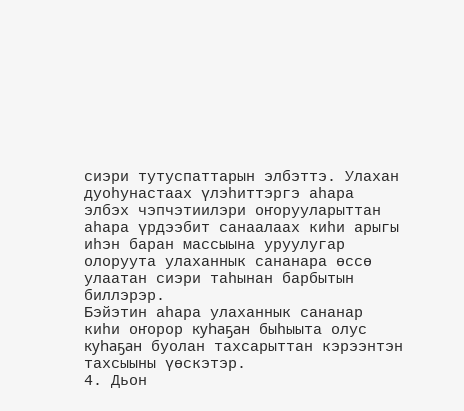сиэри тутуспаттарын элбэттэ. Улахан дуоһунастаах үлэһиттэргэ аһара элбэх чэпчэтиилэри оҥорууларыттан аһара үрдээбит санаалаах киһи арыгы иһэн баран массыына уруулугар олоруута улаханнык сананара өссө улаатан сиэри таһынан барбытын биллэрэр.
Бэйэтин аһара улаханнык сананар киһи оҥорор куһаҕан быһыыта олус куһаҕан буолан тахсарыттан кэрээнтэн тахсыыны үөскэтэр.
4. Дьон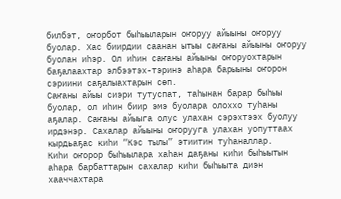билбэт, оҥорбот быһыыларын оҥоруу айыыны оҥоруу буолар. Хас биирдии саанан ытыы саҥаны айыыны оҥоруу буолан иһэр. Ол иһин саҥаны айыыны оҥоруохтарын баҕалаахтар элбээтэх-тэринэ аһара барыыны оҥорон сэриини саҕалыахтарын сөп.
Саҥаны айыы сиэри тутуспат, таһынан барар быһыы буолар, ол иһин биир эмэ буолара олоххо туһаны аҕалар. Саҥаны айыыга олус улахан сэрэхтээх буолуу ирдэнэр. Сахалар айыыны оҥорууга улахан уопуттаах кырдьаҕас киһи “Кэс тылы” этиитин туһаналлар.
Киһи оҥорор быһыылара хаһан даҕаны киһи быһыытын аһара барбаттарын сахалар киһи быһыыта диэн хааччахтара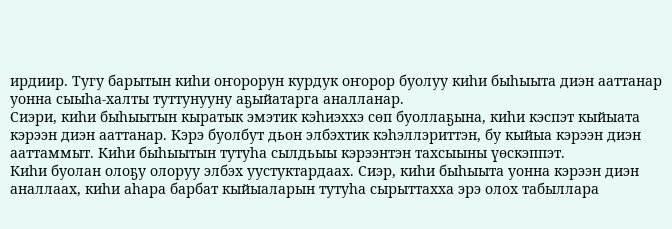ирдиир. Тугу барытын киһи оҥорорун курдук оҥорор буолуу киһи быһыыта диэн ааттанар уонна сыыһа-халты туттунууну аҕыйатарга аналланар.
Сиэри, киһи быһыытын кыратык эмэтик кэһиэххэ сөп буоллаҕына, киһи кэспэт кыйыата кэрээн диэн ааттанар. Кэрэ буолбут дьон элбэхтик кэһэллэриттэн, бу кыйыа кэрээн диэн ааттаммыт. Киһи быһыытын тутуһа сылдьыы кэрээнтэн тахсыыны үөскэппэт.
Киһи буолан олоҕу олоруу элбэх уустуктардаах. Сиэр, киһи быһыыта уонна кэрээн диэн аналлаах, киһи аһара барбат кыйыаларын тутуһа сырыттахха эрэ олох табыллара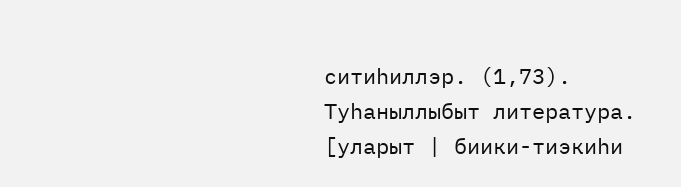ситиһиллэр. (1,73).
Туһаныллыбыт литература.
[уларыт | биики-тиэкиһи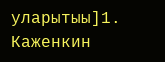уларытыы]1. Каженкин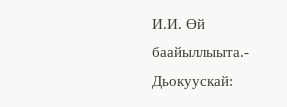И.И. Өй баайыллыыта.- Дьокуускай: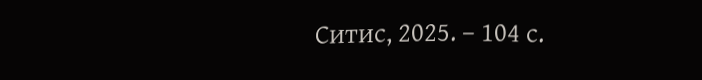Ситис, 2025. – 104 с.